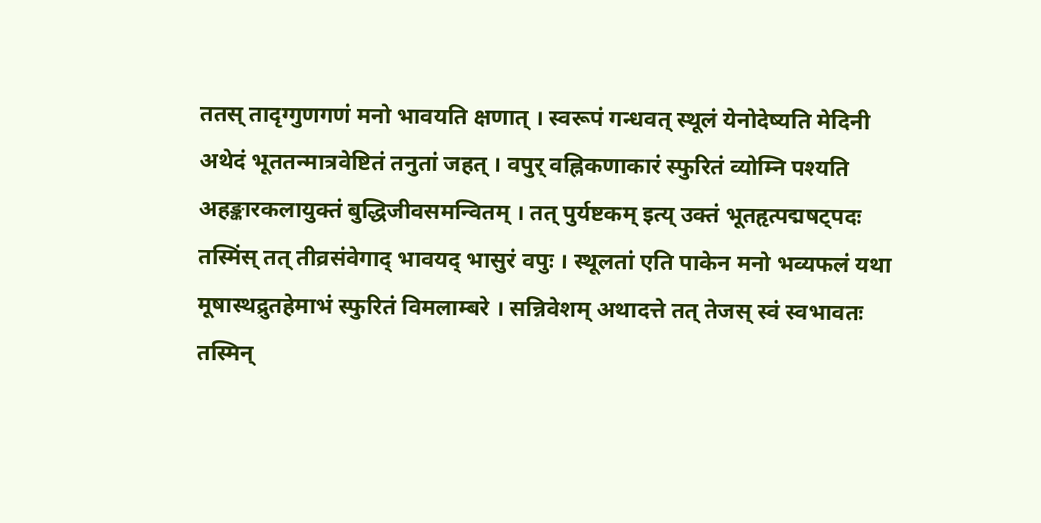ततस् तादृग्गुणगणं मनो भावयति क्षणात् । स्वरूपं गन्धवत् स्थूलं येनोदेष्यति मेदिनी
अथेदं भूततन्मात्रवेष्टितं तनुतां जहत् । वपुर् वह्निकणाकारं स्फुरितं व्योम्नि पश्यति
अहङ्कारकलायुक्तं बुद्धिजीवसमन्वितम् । तत् पुर्यष्टकम् इत्य् उक्तं भूतहृत्पद्मषट्पदः
तस्मिंस् तत् तीव्रसंवेगाद् भावयद् भासुरं वपुः । स्थूलतां एति पाकेन मनो भव्यफलं यथा
मूषास्थद्रुतहेमाभं स्फुरितं विमलाम्बरे । सन्निवेशम् अथादत्ते तत् तेजस् स्वं स्वभावतः
तस्मिन्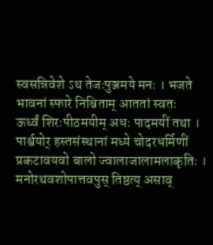स्वसन्निवेशे ऽथ तेजःपुञ्जमये मनः । भजते भावनां स्फारे निश्चिताम् आततां स्वतः
ऊर्ध्वं शिरःपीठमयीम् अधः पादमयीं तथा । पार्श्वयोर् हस्तसंस्थानां मध्ये चोदरधर्मिणीं
प्रकटावयवो बालो ज्वालाजालामलाकृतिः । मनोरथवशोपात्तवपुस् तिष्ठत्य् असाव्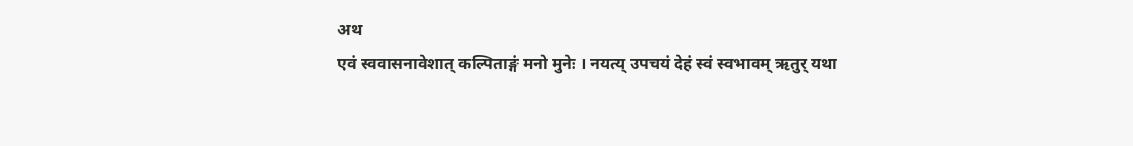अथ
एवं स्ववासनावेशात् कल्पिताङ्गं मनो मुनेः । नयत्य् उपचयं देहं स्वं स्वभावम् ऋतुर् यथा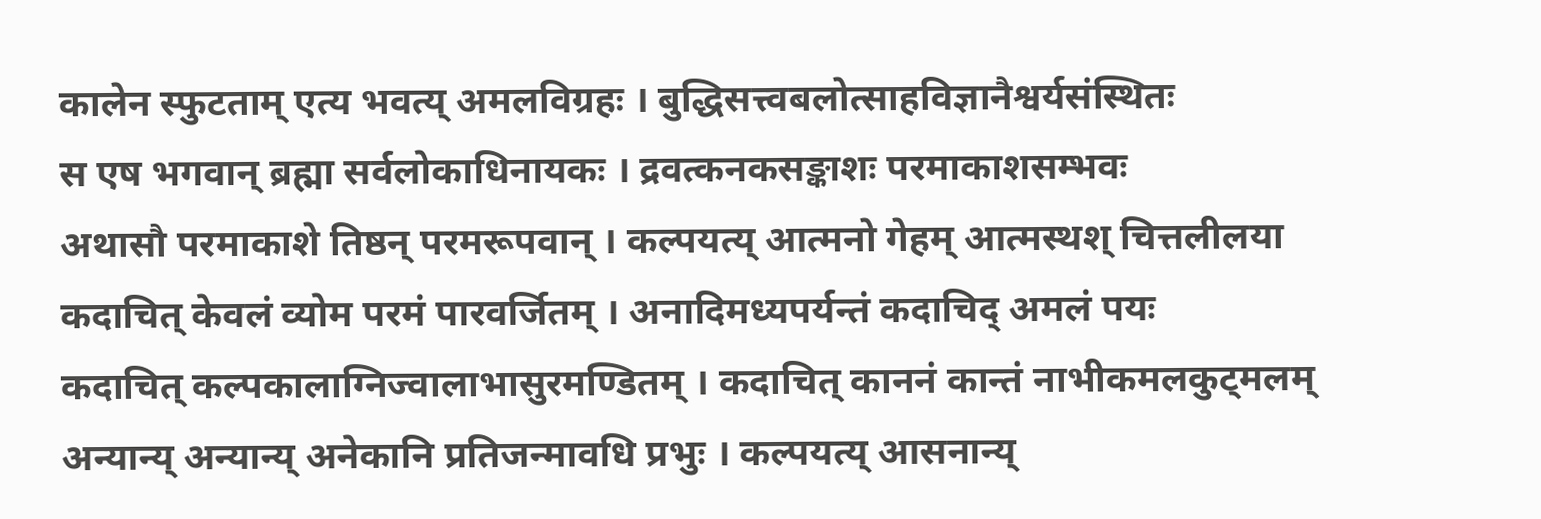कालेन स्फुटताम् एत्य भवत्य् अमलविग्रहः । बुद्धिसत्त्वबलोत्साहविज्ञानैश्वर्यसंस्थितः
स एष भगवान् ब्रह्मा सर्वलोकाधिनायकः । द्रवत्कनकसङ्काशः परमाकाशसम्भवः
अथासौ परमाकाशे तिष्ठन् परमरूपवान् । कल्पयत्य् आत्मनो गेहम् आत्मस्थश् चित्तलीलया
कदाचित् केवलं व्योम परमं पारवर्जितम् । अनादिमध्यपर्यन्तं कदाचिद् अमलं पयः
कदाचित् कल्पकालाग्निज्वालाभासुरमण्डितम् । कदाचित् काननं कान्तं नाभीकमलकुट्मलम्
अन्यान्य् अन्यान्य् अनेकानि प्रतिजन्मावधि प्रभुः । कल्पयत्य् आसनान्य्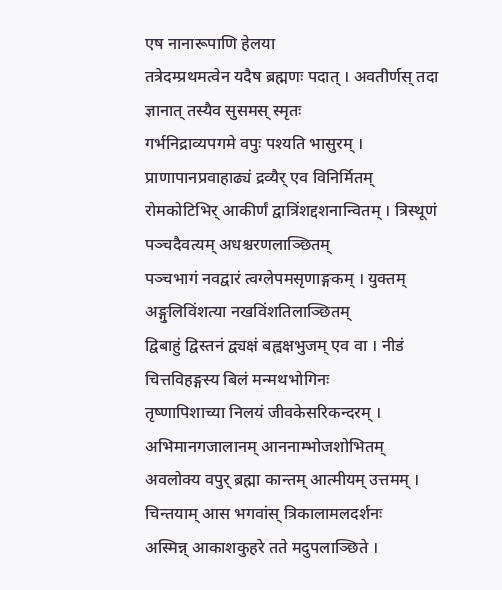एष नानारूपाणि हेलया
तत्रेदम्प्रथमत्वेन यदैष ब्रह्मणः पदात् । अवतीर्णस् तदा ज्ञानात् तस्यैव सुसमस् स्मृतः
गर्भनिद्राव्यपगमे वपुः पश्यति भासुरम् । प्राणापानप्रवाहाढ्यं द्रव्यैर् एव विनिर्मितम्
रोमकोटिभिर् आकीर्णं द्वात्रिंशद्दशनान्वितम् । त्रिस्थूणं पञ्चदैवत्यम् अधश्चरणलाञ्छितम्
पञ्चभागं नवद्वारं त्वग्लेपमसृणाङ्गकम् । युक्तम् अङ्गुलिविंशत्या नखविंशतिलाञ्छितम्
द्विबाहुं द्विस्तनं द्व्यक्षं बह्वक्षभुजम् एव वा । नीडं चित्तविहङ्गस्य बिलं मन्मथभोगिनः
तृष्णापिशाच्या निलयं जीवकेसरिकन्दरम् । अभिमानगजालानम् आननाम्भोजशोभितम्
अवलोक्य वपुर् ब्रह्मा कान्तम् आत्मीयम् उत्तमम् । चिन्तयाम् आस भगवांस् त्रिकालामलदर्शनः
अस्मिन्न् आकाशकुहरे तते मदुपलाञ्छिते ।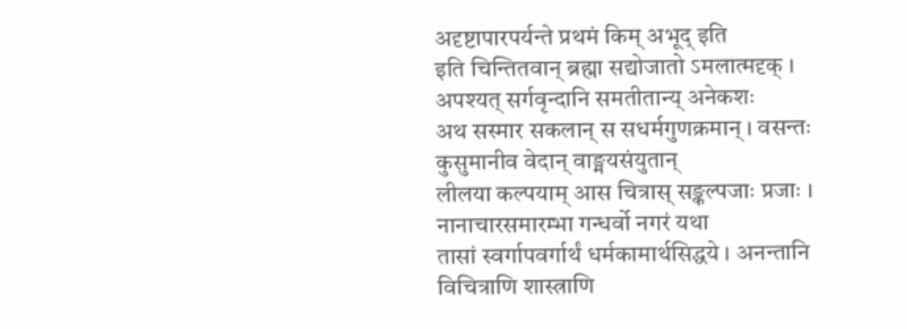अदृष्टापारपर्यन्ते प्रथमं किम् अभूद् इति
इति चिन्तितवान् ब्रह्मा सद्योजातो ऽमलात्मदृक् । अपश्यत् सर्गवृन्दानि समतीतान्य् अनेकशः
अथ सस्मार सकलान् स सधर्मगुणक्रमान् । वसन्तः कुसुमानीव वेदान् वाङ्मयसंयुतान्
लीलया कल्पयाम् आस चित्रास् सङ्कल्पजाः प्रजाः । नानाचारसमारम्भा गन्धर्वो नगरं यथा
तासां स्वर्गापवर्गार्थं धर्मकामार्थसिद्धये । अनन्तानि विचित्राणि शास्त्राणि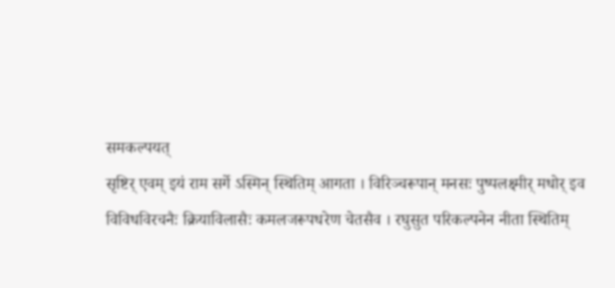समकल्पयत्
सृष्टिर् एवम् इयं राम सर्गे ऽस्मिन् स्थितिम् आगता । विरिञ्चरूपान् मनसः पुष्पलक्ष्मीर् मधोर् इव
विविधविरचनैः क्रियाविलासैः कमलजरूपधरेण चेतसैव । रघुसुत परिकल्पनेन नीता स्थितिम्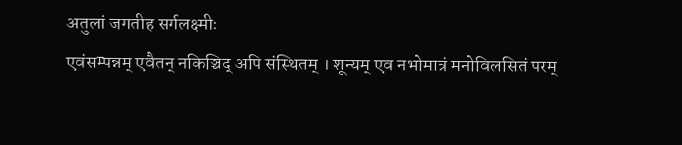अतुलां जगतीह सर्गलक्ष्मीः
एवंसम्पन्नम् एवैतन् नकिञ्चिद् अपि संस्थितम् । शून्यम् एव नभोमात्रं मनोविलसितं परम्